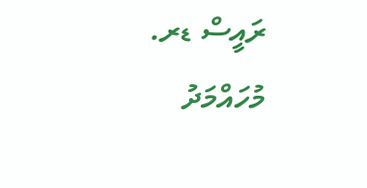ރައީސް ޑރ. މުހައްމަދު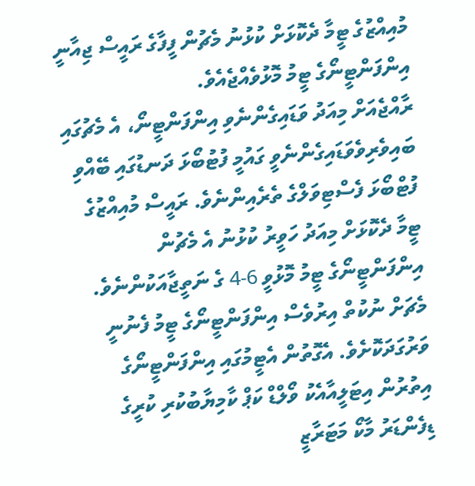މުއިއްޒުގެ ޓީމާ ދެކޮޅަށް ކުޅުނު މެޗުން ފީފާގެ ރައީސް ޖިއާނީ އިންފަންޓީނޯގެ ޓީމު މޮޅުވެއްޖެއެވެ.
ރާއްޖެއަށް މިއަދު ވަޑައިގެންނެވި އިންފަންޓީނޯ، އެ މެޗުގައި ބައިވެރިވެވަޑައިގެންނެވީ ގައުމީ ފުޓުބޯޅަ ދަނޑުގައި ބޭއްވި ފުޓްބޯޅަ ފެސްޓިވަލްގެ ތެރެއިންނެވެ. ރައީސް މުއިއްޒުގެ ޓީމާ ދެކޮޅަށް މިއަދު ހަވީރު ކުޅުނު އެ މެޗުން އިންފަންޓީނޯގެ ޓީމު މޮޅުވީ 6-4 ގެ ނަތީޖާއަކުންނެވެ.
މެޗަށް ނުކުތް އިރުވެސް އިންފަންޓީނޯގެ ޓީމު ފެނުނީ ވަރުގަދަކޮށެވެ. އެގޮތުން އެޓީމުގައި އިންފަންޓީނޯގެ އިތުރުން އިޓަލީއާއެކު ވޯލްޑް ކަޕް ކާމިޔާބުކުރި ކުރީގެ ޑިފެންޑަރު މާކޯ މަޓަރާޒީ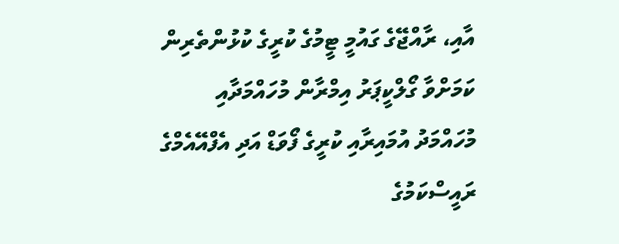އާއި، ރާއްޖޭގެ ގައުމީ ޓީމުގެ ކުރީގެ ކުޅުންތެރިން ކަމަށްވާ ގޯލްކީޕަރު އިމްރާން މުހައްމަދާއި މުހައްމަދު އުމައިރާއި ކުރީގެ ފޯވަޑް އަދި އެފްއޭއެމްގެ ރައީސްކަމުގެ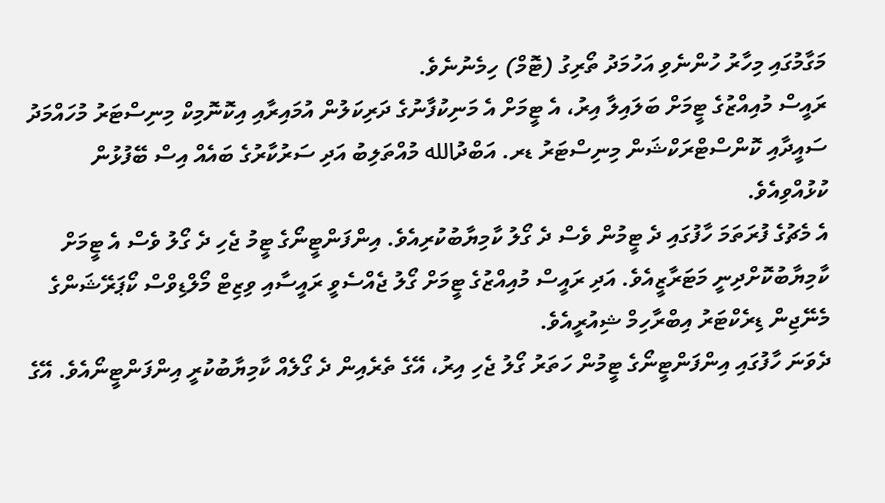މަގާމުގައި މިހާރު ހުންނެވި އަހުމަދު ތޯރިގު (ޓޮމް) ހިމެނުނެވެ.
ރައީސް މުއިއްޒުގެ ޓީމަށް ބަލައިލާ އިރު، އެ ޓީމަށް އެ މަނިކުފާނުގެ ދަރިކަލުން އުމައިރާއި އިކޮނޮމިކް މިނިސްޓަރު މުހައްމަދު ސައީދާއި ކޮންސްޓްރަކްޝަން މިނިސްޓަރު ޑރ. އަބްދުالله މުއްތަލިބު އަދި ސަރުކާރުގެ ބައެއް އިސް ބޭފުޅުން ކުޅުއްވިއެވެ.
އެ މެޗުގެ ފުރަތަމަ ހާފުގައި ދެ ޓީމުން ވެސް ދެ ގޯލު ކާމިޔާބުކުރިއެވެ. އިންފަންޓީނޯގެ ޓީމު ޖެހި ދެ ގޯލު ވެސް އެ ޓީމަށް ކާމިޔާބުކޮށްދިނީ މަޓަރާޒީއެވެ. އަދި ރައީސް މުއިއްޒުގެ ޓީމަށް ގޯލު ޖެއްސެވީ ރައީސާއި ވިޒިޓް މޯލްޑިވްސް ކޯޕަރޭޝަންގެ މެނޭޖިން ޑިރެކްޓަރު އިބްރާހިމް ޝިއުރީއެވެ.
ދެވަނަ ހާފުގައި އިންފަންޓީނޯގެ ޓީމުން ހަތަރު ގޯލު ޖެހި އިރު، އޭގެ ތެރެއިން ދެ ގޯލެއް ކާމިޔާބުކުރީ އިންފަންޓީނޯއެވެ. އޭގެ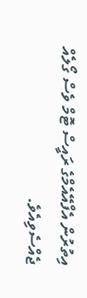އިތުރުން އެފްއޭއެމްގެ ރައީސް ޓޮމް ވެސް ގޯލެއް ޖެއްސެވިއެވެ.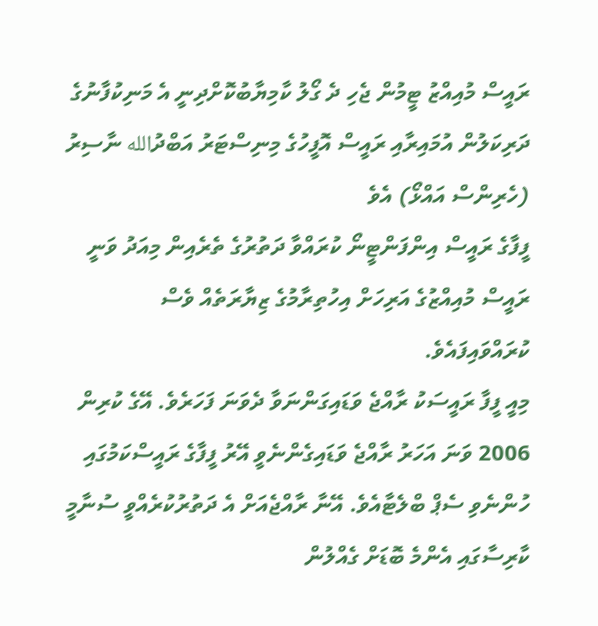ރައީސް މުއިއްޒު ޓީމުން ޖެހި ދެ ގޯލު ކާމިޔާބުކޮށްދިނީ އެ މަނިކުފާނުގެ ދަރިކަލުން އުމައިރާއި ރައީސް އޮފީހުގެ މިނިސްޓަރު އަބްދުالله ނާސިރު (ހެރިންސް އައްޅޯ) އެވެ
ފީފާގެ ރައީސް އިންފަންޓީނޯ ކުރައްވާ ދަތުރުގެ ތެރެއިން މިއަދު ވަނީ ރައީސް މުއިއްޒުގެ އަރިހަށް އިހުތިރާމުގެ ޒިޔާރަތެއް ވެސް ކުރައްވައިފައެވެ.
މިއީ ފީފާ ރައީސަކު ރާއްޖެ ވަޑައިގަންނަވާ ދެވަނަ ފަހަރެވެ. އޭގެ ކުރިން 2006 ވަނަ އަހަރު ރާއްޖެ ވަޑައިގެންނެވީ އޭރު ފީފާގެ ރައީސްކަމުގައި ހުންނެވި ސެޕް ބްލެޓާއެވެ. އޭނާ ރާއްޖެއަށް އެ ދަތުރުކުރެއްވީ ސުނާމީ ކާރިސާގައި އެންމެ ބޮޑަށް ގެއްލުން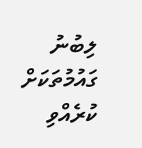ލިބުނު ގައުމުތަކަށް ކުރެއްވި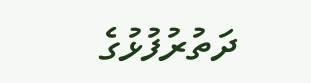ދަތުރުފުޅުގެ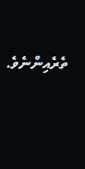ތެރެއިންނެވެ.